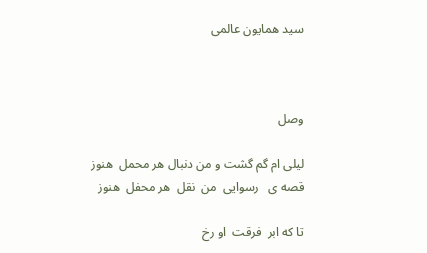سید همایون عالمی



وصل

لیلی ام گم گشت و من دنبال هر محمل  هنوز     قصه ی   رسوایی  من  نقل  هر محفل  هنوز

تا که ابر  فرقت  او رخ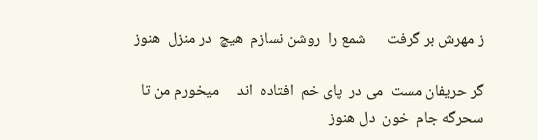ز مهرش بر گرفت      شمع را  روشن نسازم  هیچ  در منزل  هنوز

گر حریفان مست  می در  پای خم  افتاده  اند     میخورم من تا سحرگه جام  خون  دل هنوز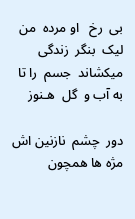بی  رخ   او مرده  من   لیک  بنگر  زندگی      میکشاند  جسم  را تا به آب و  گل  هـنوز

دور  چشم  نازنین اش مژه ها همچون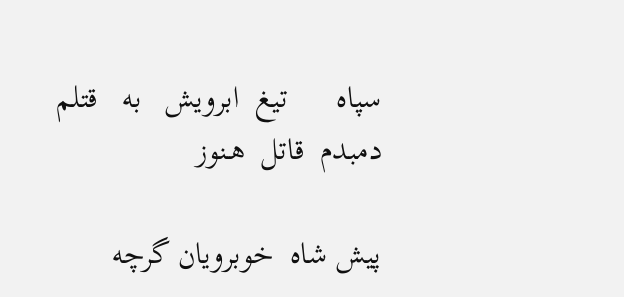سپاه      تیغ  ابرویش   به   قتلم  دمبدم  قاتل  هـنوز

پیش شاه  خوبرویان گرچه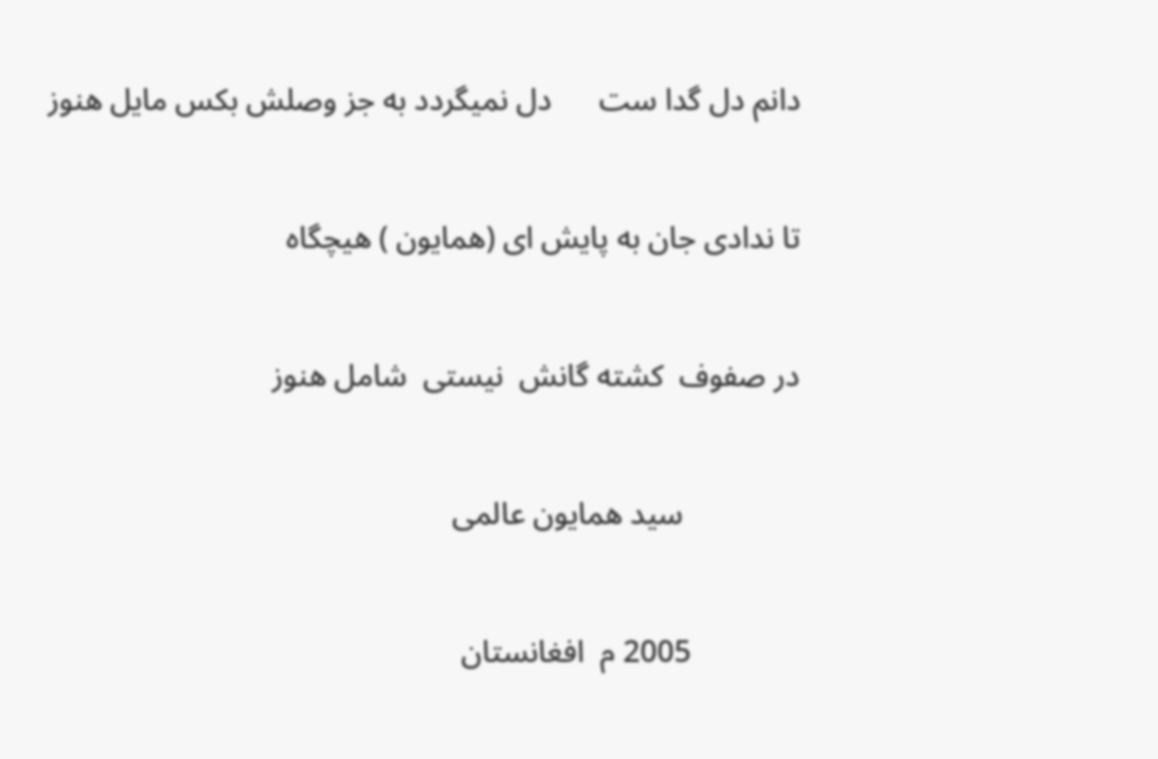دانم دل گدا ست      دل نمیگردد به جز وصلش بکس مایل هنوز

تا ندادی جان به پایش ای (همایون ) هیچگاه

در صفوف  کشته گانش  نیستی  شامل هنوز

               سید همایون عالمی

              2005 م  افغانستان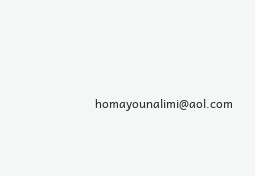homayounalimi@aol.com